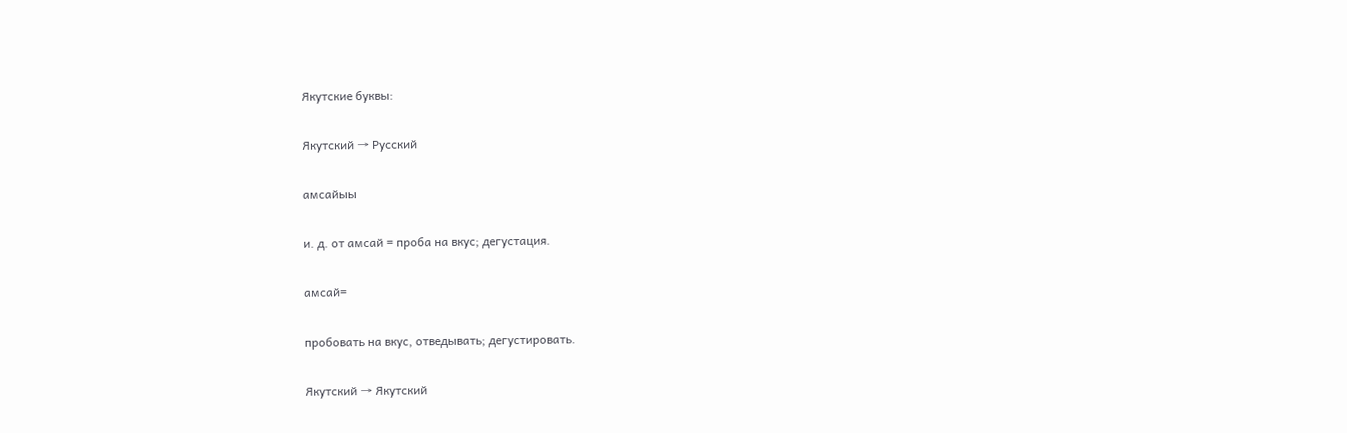Якутские буквы:

Якутский → Русский

амсайыы

и. д. от амсай = проба на вкус; дегустация.

амсай=

пробовать на вкус, отведывать; дегустировать.

Якутский → Якутский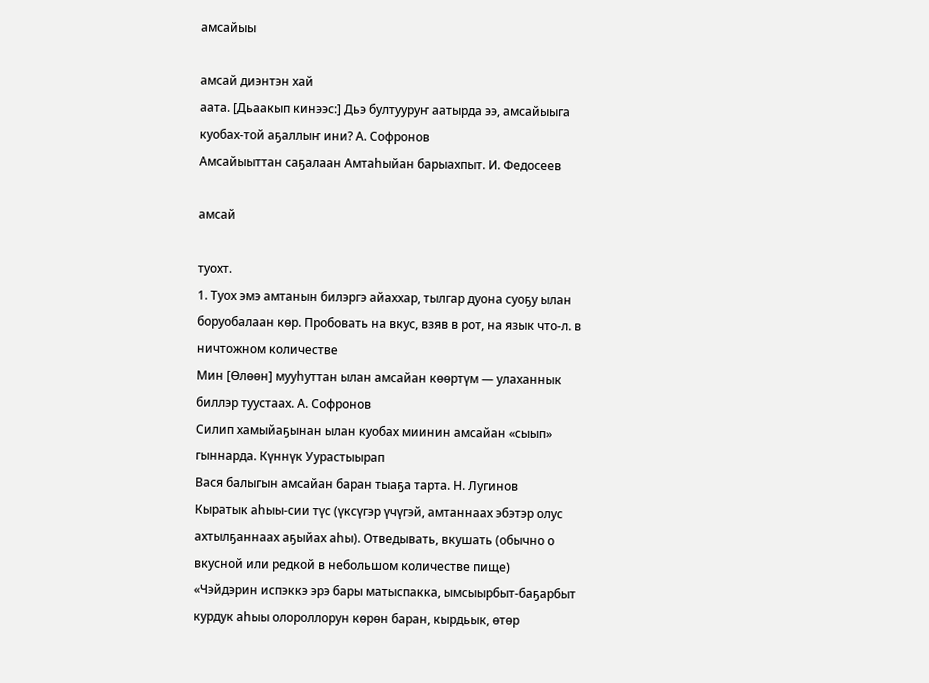амсайыы

амсай диэнтэн хай
аата. [Дьаакып кинээс:] Дьэ бултууруҥ аатырда ээ, амсайыыга куобах-той аҕаллыҥ ини? А. Софронов
Амсайыыттан саҕалаан Амтаһыйан барыахпыт. И. Федосеев

амсай

туохт.
1. Туох эмэ амтанын билэргэ айаххар, тылгар дуона суоҕу ылан боруобалаан көр. Пробовать на вкус, взяв в рот, на язык что-л. в ничтожном количестве
Мин [Өлөөн] мууһуттан ылан амсайан көөртүм — улаханнык биллэр туустаах. А. Софронов
Силип хамыйаҕынан ылан куобах миинин амсайан «сыып» гыннарда. Күннүк Уурастыырап
Вася балыгын амсайан баран тыаҕа тарта. Н. Лугинов
Кыратык аһыы-сии түс (үксүгэр үчүгэй, амтаннаах эбэтэр олус ахтылҕаннаах аҕыйах аһы). Отведывать, вкушать (обычно о вкусной или редкой в небольшом количестве пище)
«Чэйдэрин испэккэ эрэ бары матыспакка, ымсыырбыт-баҕарбыт курдук аһыы олороллорун көрөн баран, кырдьык, өтөр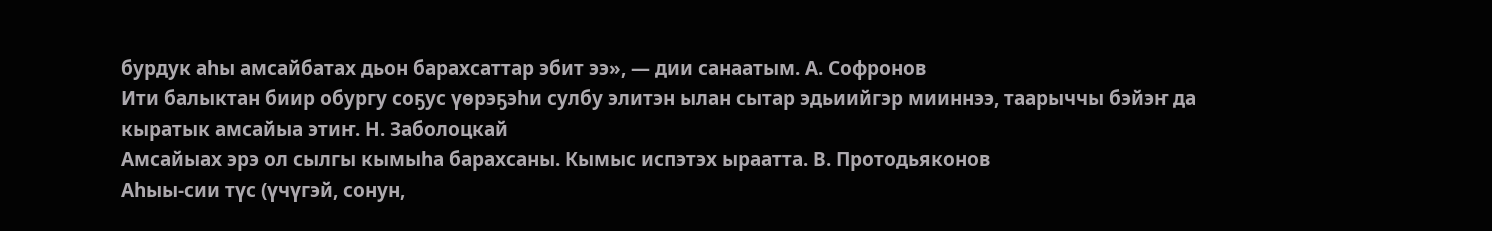бурдук аһы амсайбатах дьон барахсаттар эбит ээ», — дии санаатым. А. Софронов
Ити балыктан биир обургу соҕус үөрэҕэһи сулбу элитэн ылан сытар эдьиийгэр мииннээ, таарыччы бэйэҥ да кыратык амсайыа этиҥ. Н. Заболоцкай
Амсайыах эрэ ол сылгы кымыһа барахсаны. Кымыс испэтэх ыраатта. В. Протодьяконов
Аһыы-сии түс (үчүгэй, сонун,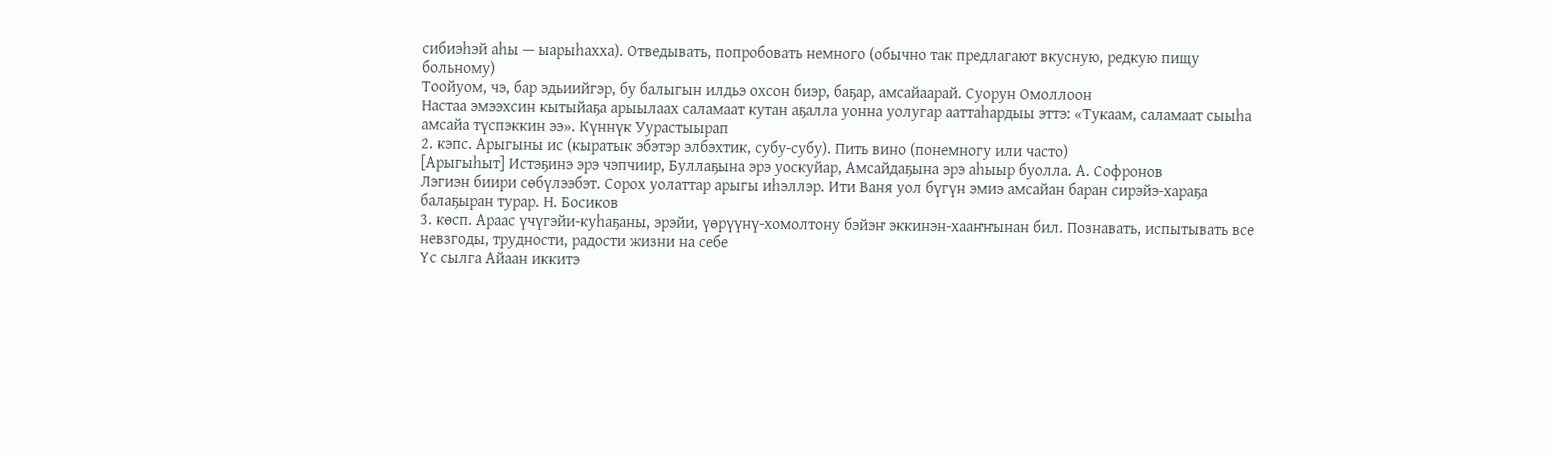сибиэһэй аһы — ыарыһахха). Отведывать, попробовать немного (обычно так предлагают вкусную, редкую пищу больному)
Тоойуом, чэ, бар эдьиийгэр, бу балыгын илдьэ охсон биэр, баҕар, амсайаарай. Суорун Омоллоон
Настаа эмээхсин кытыйаҕа арыылаах саламаат кутан аҕалла уонна уолугар ааттаһардыы эттэ: «Тукаам, саламаат сыыһа амсайа түспэккин ээ». Күннүк Уурастыырап
2. кэпс. Арыгыны ис (кыратык эбэтэр элбэхтик, субу-субу). Пить вино (понемногу или часто)
[Арыгыһыт] Истэҕинэ эрэ чэпчиир, Буллаҕына эрэ уоскуйар, Амсайдаҕына эрэ аһыыр буолла. А. Софронов
Лэгиэн биири сөбүлээбэт. Сорох уолаттар арыгы иһэллэр. Ити Ваня уол бүгүн эмиэ амсайан баран сирэйэ-хараҕа балаҕыран турар. Н. Босиков
3. көсп. Араас үчүгэйи-куһаҕаны, эрэйи, үөрүүнү-хомолтону бэйэҥ эккинэн-хааҥҥынан бил. Познавать, испытывать все невзгоды, трудности, радости жизни на себе
Үс сылга Айаан иккитэ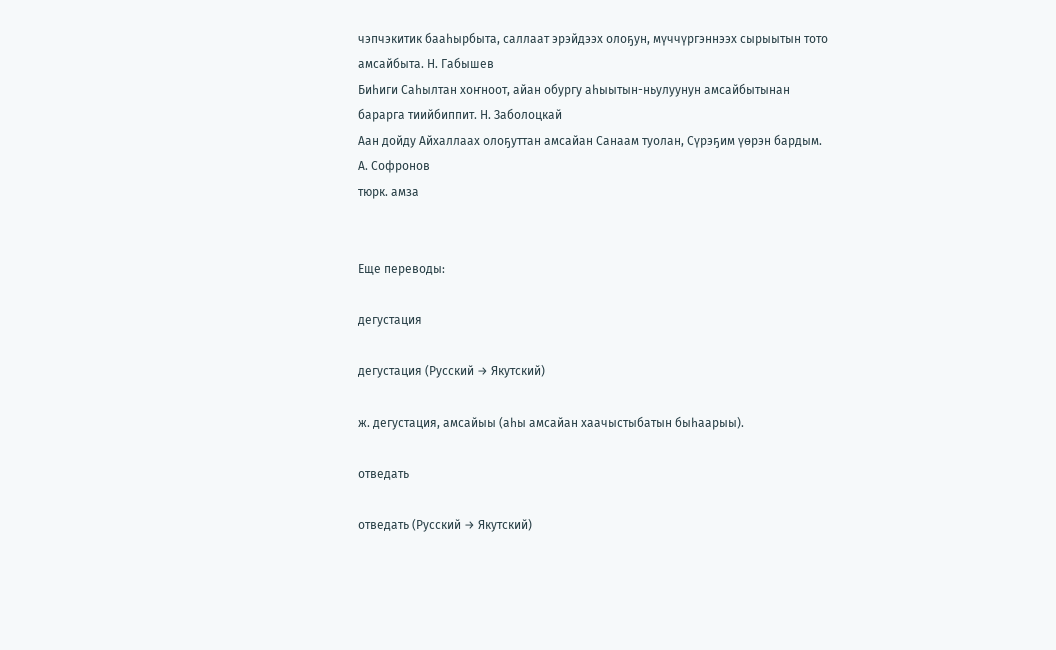чэпчэкитик бааһырбыта, саллаат эрэйдээх олоҕун, мүччүргэннээх сырыытын тото амсайбыта. Н. Габышев
Биһиги Саһылтан хоҥноот, айан обургу аһыытын-ньулуунун амсайбытынан барарга тиийбиппит. Н. Заболоцкай
Аан дойду Айхаллаах олоҕуттан амсайан Санаам туолан, Сүрэҕим үөрэн бардым. А. Софронов
тюрк. амза


Еще переводы:

дегустация

дегустация (Русский → Якутский)

ж. дегустация, амсайыы (аһы амсайан хаачыстыбатын быһаарыы).

отведать

отведать (Русский → Якутский)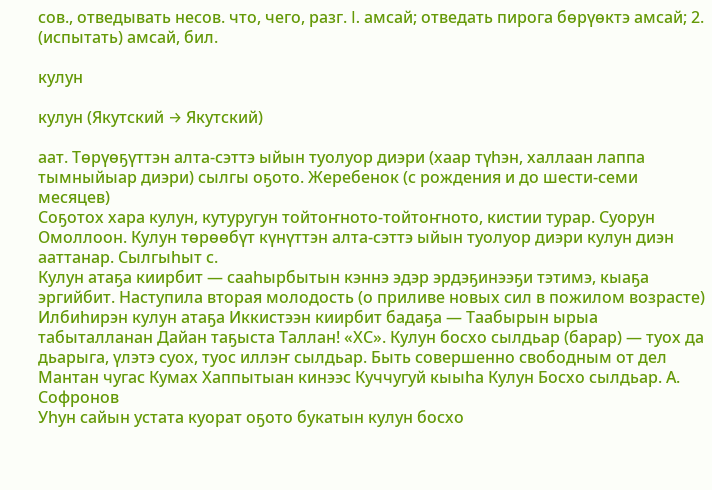сов., отведывать несов. что, чего, разг. I. амсай; отведать пирога бөрүөктэ амсай; 2. (испытать) амсай, бил.

кулун

кулун (Якутский → Якутский)

аат. Төрүөҕүттэн алта-сэттэ ыйын туолуор диэри (хаар түһэн, халлаан лаппа тымныйыар диэри) сылгы оҕото. Жеребенок (с рождения и до шести-семи месяцев)
Соҕотох хара кулун, кутуругун тойтоҥното-тойтоҥното, кистии турар. Суорун Омоллоон. Кулун төрөөбүт күнүттэн алта-сэттэ ыйын туолуор диэри кулун диэн ааттанар. Сылгыһыт с.
Кулун атаҕа киирбит — сааһырбытын кэннэ эдэр эрдэҕинээҕи тэтимэ, кыаҕа эргийбит. Наступила вторая молодость (о приливе новых сил в пожилом возрасте)
Илбиһирэн кулун атаҕа Иккистээн киирбит бадаҕа — Таабырын ырыа табыталланан Дайан таҕыста Таллан! «ХС». Кулун босхо сылдьар (барар) — туох да дьарыга, үлэтэ суох, туос иллэҥ сылдьар. Быть совершенно свободным от дел
Мантан чугас Кумах Хаппытыан кинээс Куччугуй кыыһа Кулун Босхо сылдьар. А. Софронов
Уһун сайын устата куорат оҕото букатын кулун босхо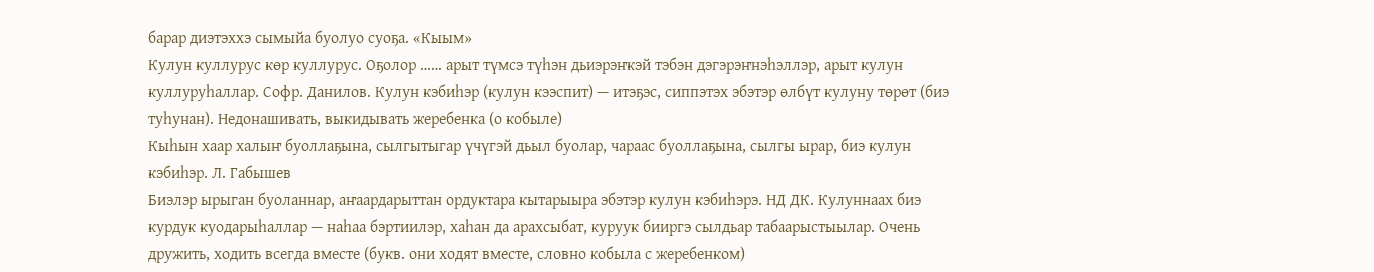барар диэтэххэ сымыйа буолуо суоҕа. «Кыым»
Кулун куллурус көр куллурус. Оҕолор …… арыт түмсэ түһэн дьиэрэҥкэй тэбэн дэгэрэҥнэһэллэр, арыт кулун куллуруһаллар. Софр. Данилов. Кулун кэбиһэр (кулун кээспит) — итэҕэс, сиппэтэх эбэтэр өлбүт кулуну төрөт (биэ туһунан). Недонашивать, выкидывать жеребенка (о кобыле)
Кыһын хаар халыҥ буоллаҕына, сылгытыгар үчүгэй дьыл буолар, чараас буоллаҕына, сылгы ырар, биэ кулун кэбиһэр. Л. Габышев
Биэлэр ырыган буоланнар, аҥаардарыттан ордуктара кытарыыра эбэтэр кулун кэбиһэрэ. НД ДК. Кулуннаах биэ курдук куодарыһаллар — наһаа бэртиилэр, хаһан да арахсыбат, куруук бииргэ сылдьар табаарыстыылар. Очень дружить, ходить всегда вместе (букв. они ходят вместе, словно кобыла с жеребенком)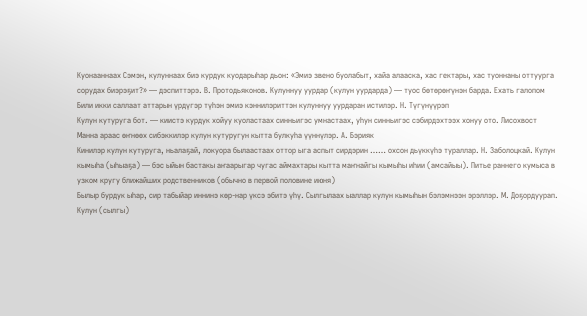Куонааннаах Сэмэн, кулуннаах биэ курдук куодарыһар дьон: «Эмиэ звено буолабыт, хайа алааска, хас гектары, хас туоннаны оттуурга сорудах биэрэҕит?» — дэспиттэрэ. В. Протодьяконов. Кулуннуу уурдар (кулун уурдарда) — туос бөтөрөҥүнэн барда. Ехать галопом
Били икки саллаат аттарын үрдүгэр түһэн эмиэ кэннилэриттэн кулуннуу уурдаран истилэр. Н. Түгүнүүрэп
Кулун кутуруга бот. — киистэ курдук хойуу куоластаах синньигэс умнастаах, уһун синньигэс сэбирдэхтээх хонуу ото. Лисохвост
Манна араас өҥнөөх сибэккилэр кулун кутуругун кытта булкуһа үүннүлэр. А. Бэрияк
Кинилэр кулун кутуруга, ньалаҕай, локуора былаастаах оттор ыга аспыт сирдэрин …… охсон дьүккүһэ тураллар. Н. Заболоцкай. Кулун кымыһа (ыһыаҕа) — бэс ыйын бастакы аҥаарыгар чугас аймахтары кытта маҥнайгы кымыһы иһии (амсайыы). Питье раннего кумыса в узком кругу ближайших родственников (обычно в первой половине июня)
Былыр бурдук ыһар, сир табыйар иннинэ көр-нар үксэ эбитэ үһү. Сылгылаах ыаллар кулун кымыһын бэлэмнээн эрэллэр. М. Доҕордуурап. Кулун (сылгы)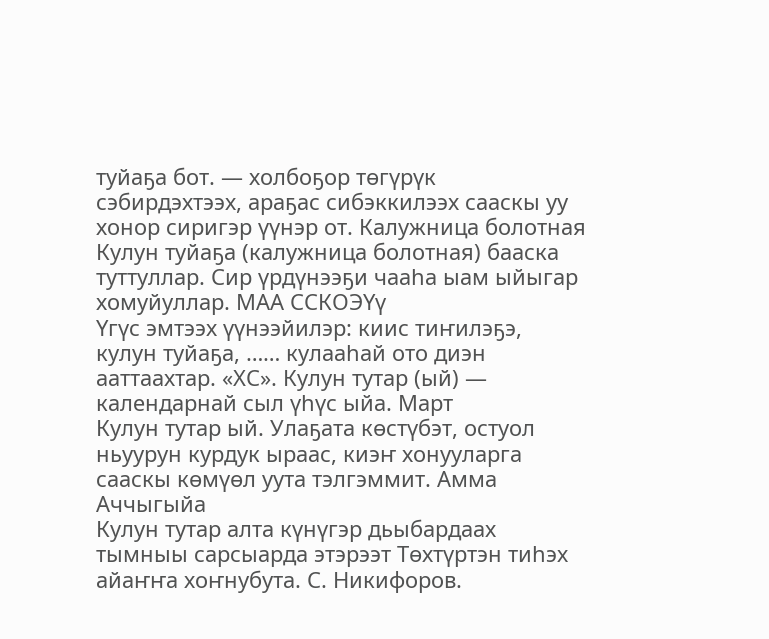туйаҕа бот. — холбоҕор төгүрүк сэбирдэхтээх, араҕас сибэккилээх сааскы уу хонор сиригэр үүнэр от. Калужница болотная
Кулун туйаҕа (калужница болотная) бааска туттуллар. Сир үрдүнээҕи чааһа ыам ыйыгар хомуйуллар. МАА ССКОЭҮү
Үгүс эмтээх үүнээйилэр: киис тиҥилэҕэ, кулун туйаҕа, …… кулааһай ото диэн ааттаахтар. «ХС». Кулун тутар (ый) — календарнай сыл үһүс ыйа. Март
Кулун тутар ый. Улаҕата көстүбэт, остуол ньуурун курдук ыраас, киэҥ хонууларга сааскы көмүөл уута тэлгэммит. Амма Аччыгыйа
Кулун тутар алта күнүгэр дьыбардаах тымныы сарсыарда этэрээт Төхтүртэн тиһэх айаҥҥа хоҥнубута. С. Никифоров.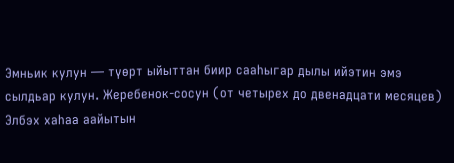Эмньик кулун — түөрт ыйыттан биир сааһыгар дылы ийэтин эмэ сылдьар кулун. Жеребенок-сосун (от четырех до двенадцати месяцев)
Элбэх хаһаа аайытын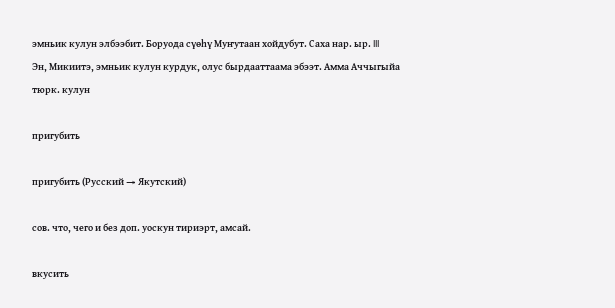эмньик кулун элбээбит. Боруода сүөһү Муҥутаан хойдубут. Саха нар. ыр. III
Эн, Микиитэ, эмньик кулун курдук, олус бырдааттаама эбээт. Амма Аччыгыйа
тюрк. кулун

пригубить

пригубить (Русский → Якутский)

сов. что, чего и без доп. уоскун тириэрт, амсай.

вкусить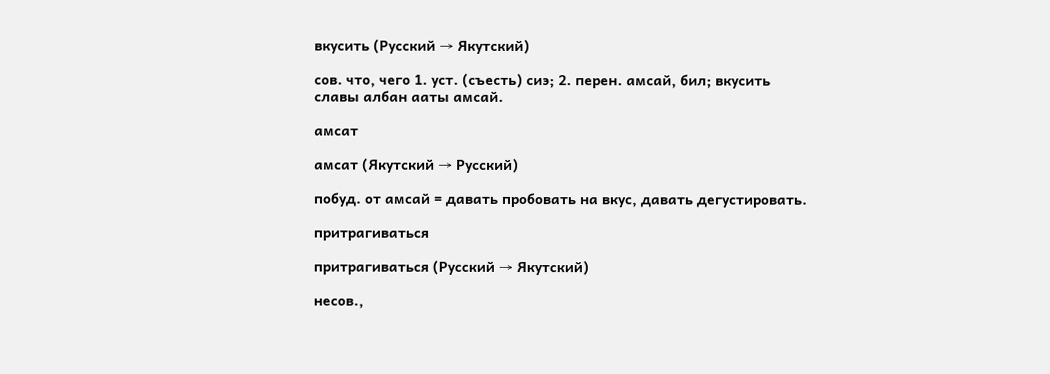вкусить (Русский → Якутский)

сов. что, чего 1. уст. (съесть) сиэ; 2. перен. амсай, бил; вкусить славы албан ааты амсай.

амсат

амсат (Якутский → Русский)

побуд. от амсай = давать пробовать на вкус, давать дегустировать.

притрагиваться

притрагиваться (Русский → Якутский)

несов.,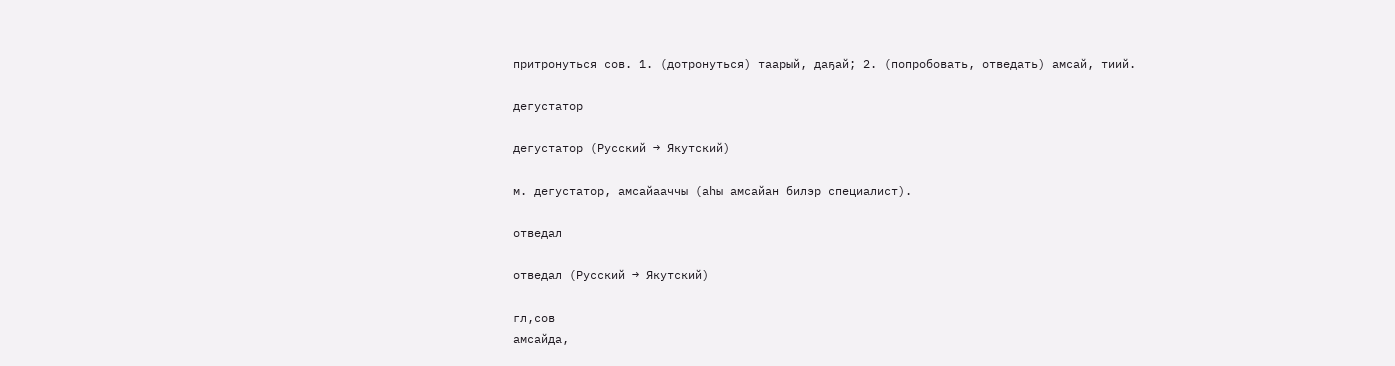притронуться сов. 1. (дотронуться) таарый, даҕай; 2. (попробовать, отведать) амсай, тиий.

дегустатор

дегустатор (Русский → Якутский)

м. дегустатор, амсайааччы (аһы амсайан билэр специалист).

отведал

отведал (Русский → Якутский)

гл,сов
амсайда,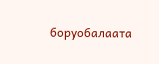боруобалаата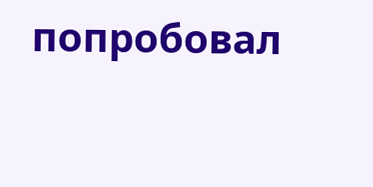попробовал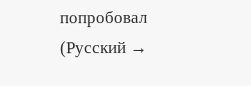попробовал (Русский →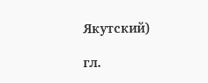Якутский)

гл.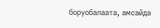боруобалаата, амсайда